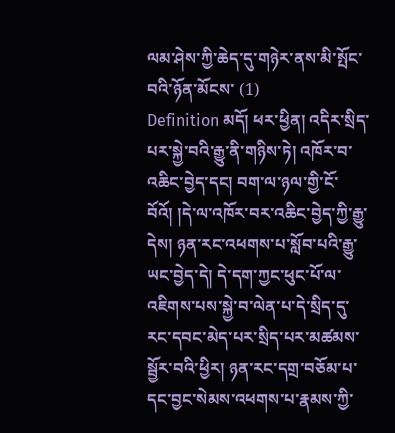ལམ་ཤེས་ཀྱི་ཆེད་དུ་གཉེར་ནས་མི་སྤོང་བའི་ཉོན་མོངས་ (1)
Definition མདོ། ཕར་ཕྱིན། འདིར་སྲིད་པར་སྐྱེ་བའི་རྒྱུ་ནི་གཉིས་ཏེ། འཁོར་བ་འཆིང་བྱེད་དང། བག་ལ་ཉལ་གྱི་ངོ་བོའོ། །དེ་ལ་འཁོར་བར་འཆིང་བྱེད་ཀྱི་རྒྱུ་དེས། ཉན་རང་འཕགས་པ་སློབ་པའི་རྒྱུ་ཡང་བྱེད་དེ། དེ་དག་ཀྱང་ཕུང་པོ་ལ་འཇིགས་པས་སྐྱེ་བ་ལེན་པ་དེ་སྲིད་དུ་རང་དབང་མེད་པར་སྲིད་པར་མཚམས་སྦྱོར་བའི་ཕྱིར། ཉན་རང་དགྲ་བཅོམ་པ་དང་བྱང་སེམས་འཕགས་པ་རྣམས་ཀྱི་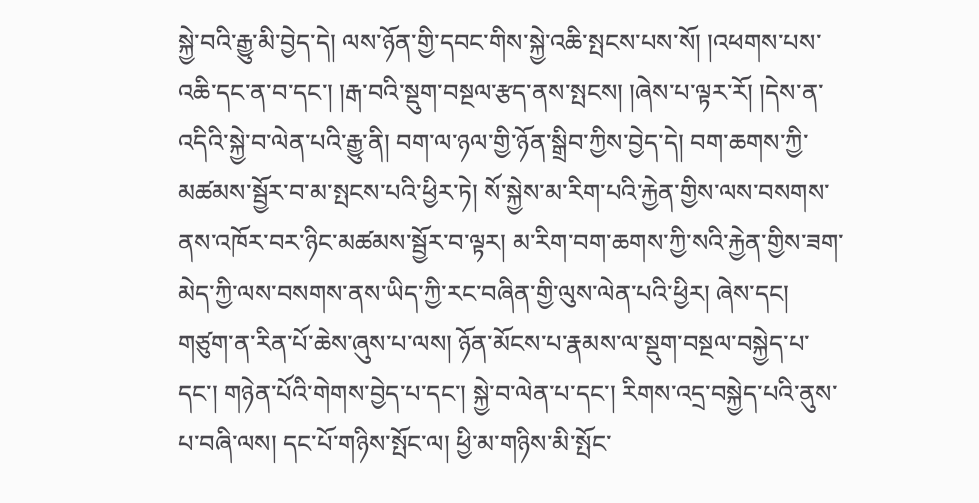སྐྱེ་བའི་རྒྱུ་མི་བྱེད་དེ། ལས་ཉོན་གྱི་དབང་གིས་སྐྱེ་འཆི་སྤངས་པས་སོ། །འཕགས་པས་འཆི་དང་ན་བ་དང་། །རྒ་བའི་སྡུག་བསྔལ་རྩད་ནས་སྤངས། །ཞེས་པ་ལྟར་རོ། །དེས་ན་འདིའི་སྐྱེ་བ་ལེན་པའི་རྒྱུ་ནི། བག་ལ་ཉལ་གྱི་ཉོན་སྒྲིབ་ཀྱིས་བྱེད་དེ། བག་ཆགས་ཀྱི་མཚམས་སྦྱོར་བ་མ་སྤངས་པའི་ཕྱིར་ཏེ། སོ་སྐྱེས་མ་རིག་པའི་རྐྱེན་གྱིས་ལས་བསགས་ནས་འཁོར་བར་ཉིང་མཚམས་སྦྱོར་བ་ལྟར། མ་རིག་བག་ཆགས་ཀྱི་སའི་རྐྱེན་གྱིས་ཟག་མེད་ཀྱི་ལས་བསགས་ནས་ཡིད་ཀྱི་རང་བཞིན་གྱི་ལུས་ལེན་པའི་ཕྱིར། ཞེས་དང། གཙུག་ན་རིན་པོ་ཆེས་ཞུས་པ་ལས། ཉོན་མོངས་པ་རྣམས་ལ་སྡུག་བསྔལ་བསྐྱེད་པ་དང་། གཉེན་པོའི་གེགས་བྱེད་པ་དང་། སྐྱེ་བ་ལེན་པ་དང་། རིགས་འདྲ་བསྐྱེད་པའི་ནུས་པ་བཞི་ལས། དང་པོ་གཉིས་སྤོང་ལ། ཕྱི་མ་གཉིས་མི་སྤོང་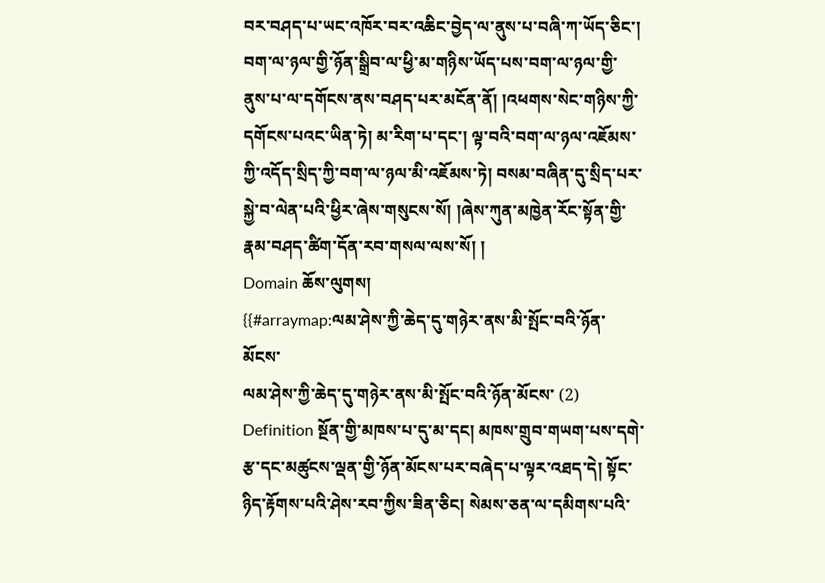བར་བཤད་པ་ཡང་འཁོར་བར་འཆིང་བྱེད་ལ་ནུས་པ་བཞི་ཀ་ཡོད་ཅིང་། བག་ལ་ཉལ་གྱི་ཉོན་སྒྲིབ་ལ་ཕྱི་མ་གཉིས་ཡོད་པས་བག་ལ་ཉལ་གྱི་ནུས་པ་ལ་དགོངས་ནས་བཤད་པར་མངོན་ནོ། །འཕགས་སེང་གཉིས་ཀྱི་དགོངས་པའང་ཡིན་ཏེ། མ་རིག་པ་དང་། ལྟ་བའི་བག་ལ་ཉལ་འཇོམས་ཀྱི་འདོད་སྲིད་ཀྱི་བག་ལ་ཉལ་མི་འཇོམས་ཏེ། བསམ་བཞིན་དུ་སྲིད་པར་སྐྱེ་བ་ལེན་པའི་ཕྱིར་ཞེས་གསུངས་སོ། །ཞེས་ཀུན་མཁྱེན་རོང་སྟོན་གྱི་རྣམ་བཤད་ཚིག་དོན་རབ་གསལ་ལས་སོ། །
Domain ཆོས་ལུགས།
{{#arraymap:ལམ་ཤེས་ཀྱི་ཆེད་དུ་གཉེར་ནས་མི་སྤོང་བའི་ཉོན་མོངས་
ལམ་ཤེས་ཀྱི་ཆེད་དུ་གཉེར་ནས་མི་སྤོང་བའི་ཉོན་མོངས་ (2)
Definition སྔོན་གྱི་མཁས་པ་དུ་མ་དང། མཁས་གྲུབ་གཡག་པས་དགེ་རྩ་དང་མཚུངས་ལྡན་གྱི་ཉོན་མོངས་པར་བཞེད་པ་ལྟར་འཐད་དེ། སྟོང་ཉིད་རྟོགས་པའི་ཤེས་རབ་ཀྱིས་ཟིན་ཅིང། སེམས་ཅན་ལ་དམིགས་པའི་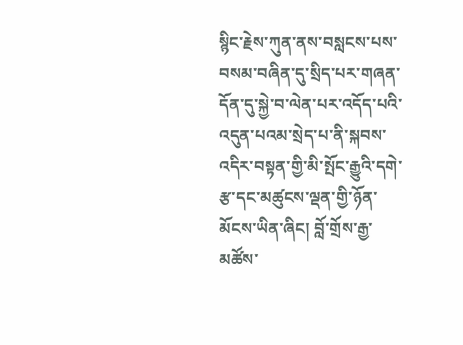སྙིང་རྗེས་ཀུན་ནས་བསླངས་པས་བསམ་བཞིན་དུ་སྲིད་པར་གཞན་དོན་དུ་སྐྱེ་བ་ལེན་པར་འདོད་པའི་འདུན་པའམ་སྲེད་པ་ནི་སྐབས་འདིར་བསྟན་གྱི་མི་སྤོང་རྒྱུའི་དགེ་རྩ་དང་མཚུངས་ལྡན་གྱི་ཉོན་མོངས་ཡིན་ཞིང། བློ་གྲོས་རྒྱ་མཚོས་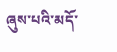ཞུས་པའི་མདོ་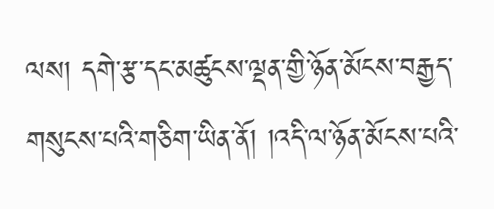ལས། དགེ་རྩ་དང་མཚུངས་ལྡན་གྱི་ཉོན་མོངས་བརྒྱད་གསུངས་པའི་གཅིག་ཡིན་ནོ། །འདི་ལ་ཉོན་མོངས་པའི་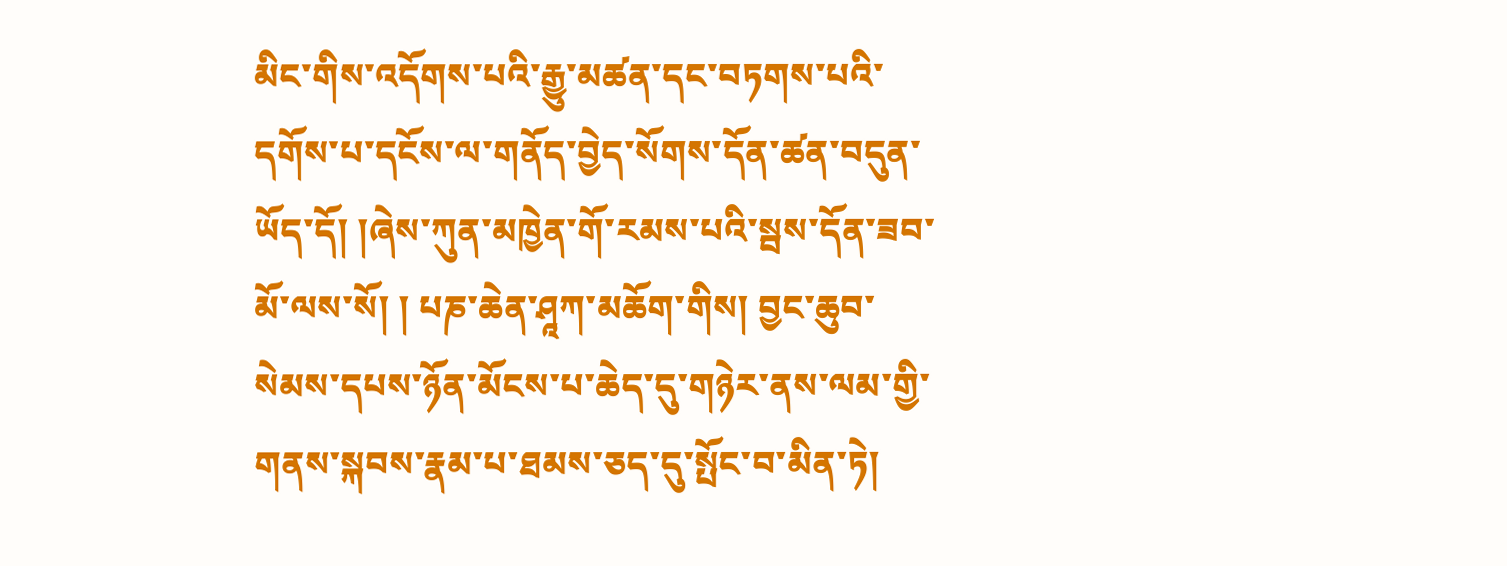མིང་གིས་འདོགས་པའི་རྒྱུ་མཚན་དང་བཏགས་པའི་དགོས་པ་དངོས་ལ་གནོད་བྱེད་སོགས་དོན་ཚན་བདུན་ཡོད་དོ། །ཞེས་ཀུན་མཁྱེན་གོ་རམས་པའི་སྦས་དོན་ཟབ་མོ་ལས་སོ། ། པཎ་ཆེན་ཤཱཀ་མཆོག་གིས། བྱང་ཆུབ་སེམས་དཔས་ཉོན་མོངས་པ་ཆེད་དུ་གཉེར་ནས་ལམ་གྱི་གནས་སྐབས་རྣམ་པ་ཐམས་ཅད་དུ་སྤོང་བ་མིན་ཏེ།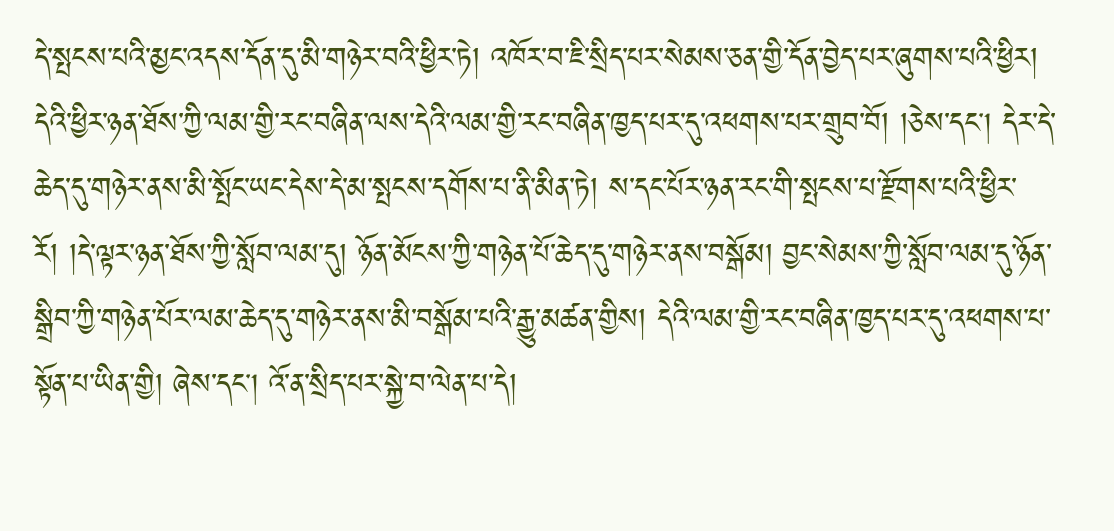དེ་སྤངས་པའི་མྱང་འདས་དོན་དུ་མི་གཉེར་བའི་ཕྱིར་ཏེ། འཁོར་བ་ཇི་སྲིད་པར་སེམས་ཅན་གྱི་དོན་བྱེད་པར་ཞུགས་པའི་ཕྱིར། དེའི་ཕྱིར་ཉན་ཐོས་ཀྱི་ལམ་གྱི་རང་བཞིན་ལས་དེའི་ལམ་གྱི་རང་བཞིན་ཁྱད་པར་དུ་འཕགས་པར་གྲུབ་བོ། །ཅེས་དང། དེར་དེ་ཆེད་དུ་གཉེར་ནས་མི་སྤོང་ཡང་དེས་དེ་མ་སྤངས་དགོས་པ་ནི་མིན་ཏེ། ས་དང་པོར་ཉན་རང་གི་སྤངས་པ་རྫོགས་པའི་ཕྱིར་རོ། །དེ་ལྟར་ཉན་ཐོས་ཀྱི་སློབ་ལམ་དུ། ཉོན་མོངས་ཀྱི་གཉེན་པོ་ཆེད་དུ་གཉེར་ནས་བསྒོམ། བྱང་སེམས་ཀྱི་སློབ་ལམ་དུ་ཉོན་སྒྲིབ་ཀྱི་གཉེན་པོར་ལམ་ཆེད་དུ་གཉེར་ནས་མི་བསྒོམ་པའི་རྒྱུ་མཚན་གྱིས། དེའི་ལམ་གྱི་རང་བཞིན་ཁྱད་པར་དུ་འཕགས་པ་སྟོན་པ་ཡིན་གྱི། ཞེས་དང། འོ་ན་སྲིད་པར་སྐྱེ་བ་ལེན་པ་དེ།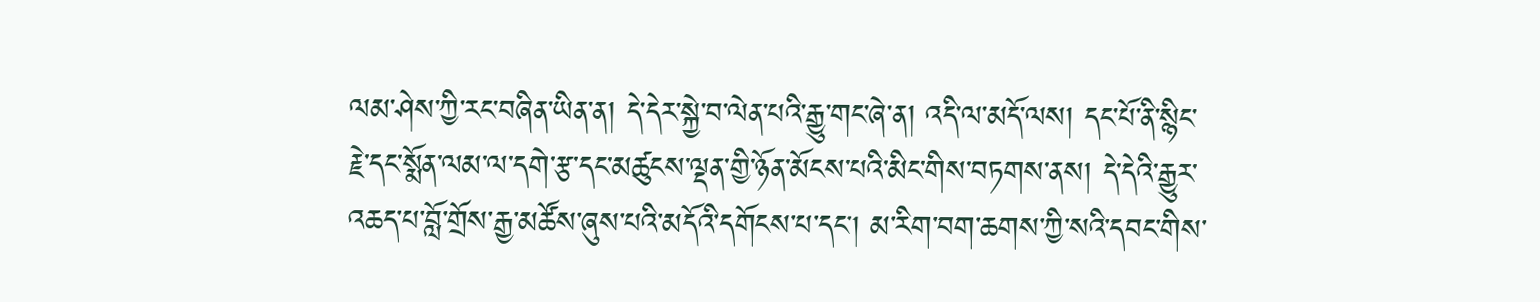ལམ་ཤེས་ཀྱི་རང་བཞིན་ཡིན་ན། དེ་དེར་སྐྱེ་བ་ལེན་པའི་རྒྱུ་གང་ཞེ་ན། འདི་ལ་མདོ་ལས། དང་པོ་ནི་སྙིང་རྗེ་དང་སྨོན་ལམ་ལ་དགེ་རྩ་དང་མཚུངས་ལྡན་གྱི་ཉོན་མོངས་པའི་མིང་གིས་བཏགས་ནས། དེ་དེའི་རྒྱུར་འཆད་པ་བློ་གྲོས་རྒྱ་མཚོས་ཞུས་པའི་མདོའི་དགོངས་པ་དང། མ་རིག་བག་ཆགས་ཀྱི་སའི་དབང་གིས་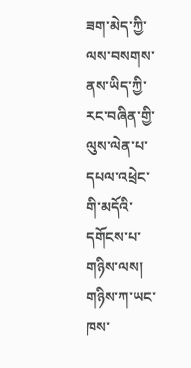ཟག་མེད་ཀྱི་ལས་བསགས་ནས་ཡིད་ཀྱི་རང་བཞིན་གྱི་ལུས་ལེན་པ་དཔལ་འཕྲེང་གི་མདོའི་དགོངས་པ་གཉིས་ལས། གཉིས་ཀ་ཡང་ཁས་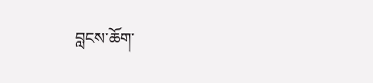བླངས་ཆོག་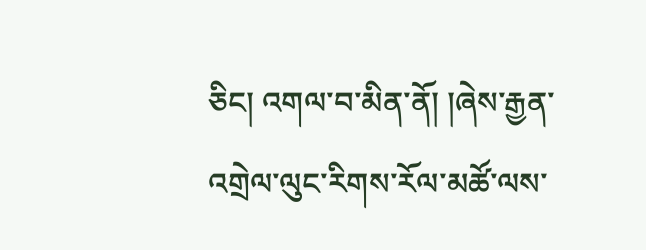ཅིང། འགལ་བ་མིན་ནོ། །ཞེས་རྒྱན་འགྲེལ་ལུང་རིགས་རོལ་མཚོ་ལས་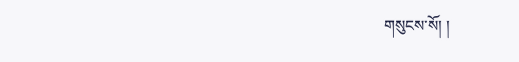གསུངས་སོ། །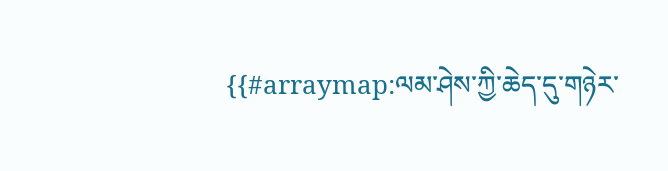{{#arraymap:ལམ་ཤེས་ཀྱི་ཆེད་དུ་གཉེར་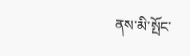ནས་མི་སྤོང་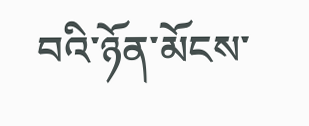བའི་ཉོན་མོངས་